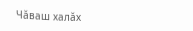Чăваш халăх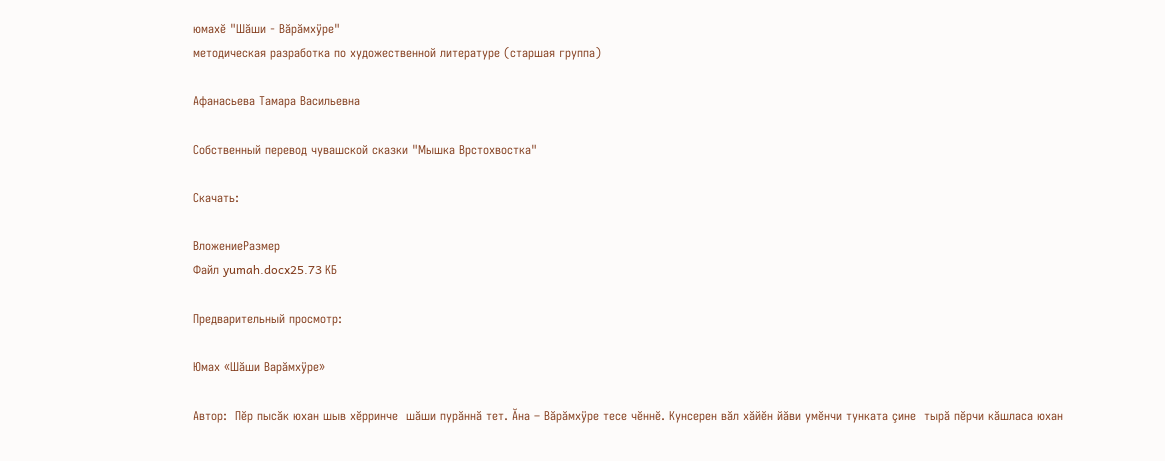юмахĕ "Шăши - Вăрăмхÿре"
методическая разработка по художественной литературе (старшая группа)

Афанасьева Тамара Васильевна

Собственный перевод чувашской сказки "Мышка Врстохвостка"

Скачать:

ВложениеРазмер
Файл yumah.docx25.73 КБ

Предварительный просмотр:

Юмах «Шăши Варăмхÿре»

Автор:  Пĕр пысăк юхан шыв хĕрринче  шăши пурăннă тет. Ăна – Вăрăмхÿре тесе чĕннĕ. Кунсерен вăл хăйĕн йăви умĕнчи тунката çине  тырă пĕрчи кăшласа юхан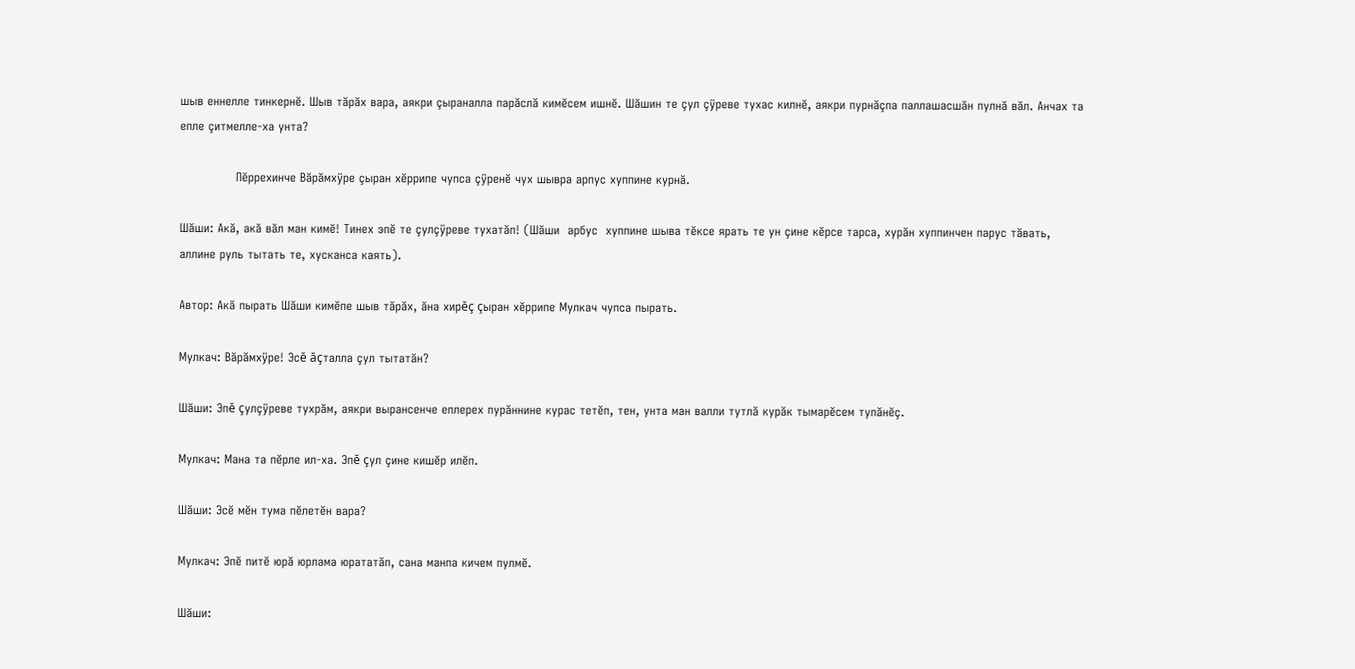шыв еннелле тинкернĕ. Шыв тăрăх вара, аякри çыраналла парăслă кимĕсем ишнĕ. Шăшин те çул çÿреве тухас килнĕ, аякри пурнăçпа паллашасшăн пулнă вăл. Анчах та епле çитмелле-ха унта?

              Пĕррехинче Вăрăмхÿре çыран хĕррипе чупса çÿренĕ чух шывра арпус хуппине курнă.

Шăши: Акă, акă вăл ман кимĕ! Тинех эпĕ те çулçÿреве тухатăп! (Шăши  арбус  хуппине шыва тĕксе ярать те ун çине кĕрсе тарса, хурăн хуппинчен парус тăвать, аллине руль тытать те, хусканса каять).

Автор: Акă пырать Шăши кимĕпе шыв тăрăх, ăна хирĕç çыран хĕррипе Мулкач чупса пырать.

Мулкач: Вăрăмхÿре! Эсĕ ăçталла çул тытатăн?

Шăши: Эпĕ çулçÿреве тухрăм, аякри вырансенче еплерех пурăннине курас тетĕп, тен, унта ман валли тутлă курăк тымарĕсем тупăнĕç.

Мулкач: Мана та пĕрле ил-ха. Эпĕ çул çине кишĕр илĕп.

Шăши: Эсĕ мĕн тума пĕлетĕн вара?

Мулкач: Эпĕ питĕ юрă юрлама юрататăп, сана манпа кичем пулмĕ.

Шăши: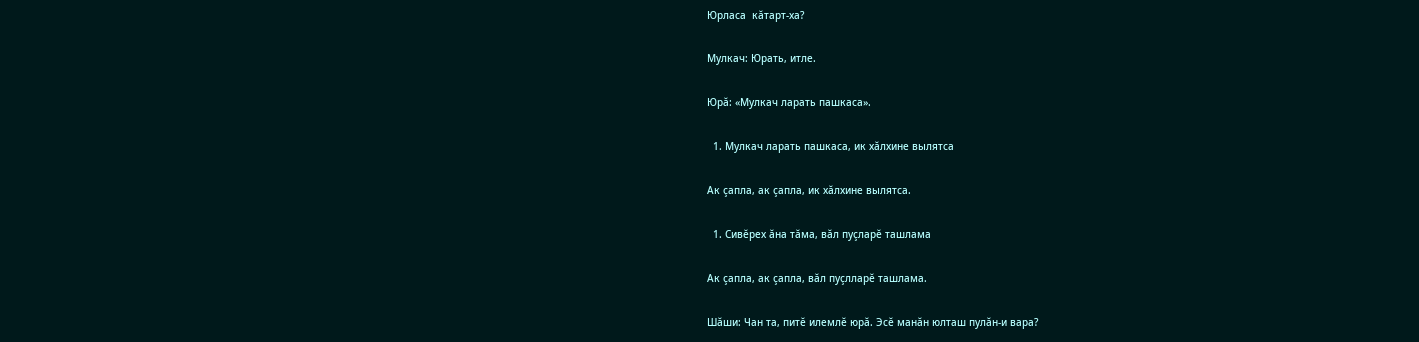Юрласа  кăтарт-ха?

Мулкач: Юрать, итле.

Юрă: «Мулкач ларать пашкаса».

  1. Мулкач ларать пашкаса, ик хăлхине вылятса

Ак çапла, ак çапла, ик хăлхине вылятса.

  1. Сивĕрех ăна тăма, вăл пуçларĕ ташлама

Ак çапла, ак çапла, вăл пуçлларĕ ташлама.

Шăши: Чан та, питĕ илемлĕ юрă. Эсĕ манăн юлташ пулăн-и вара?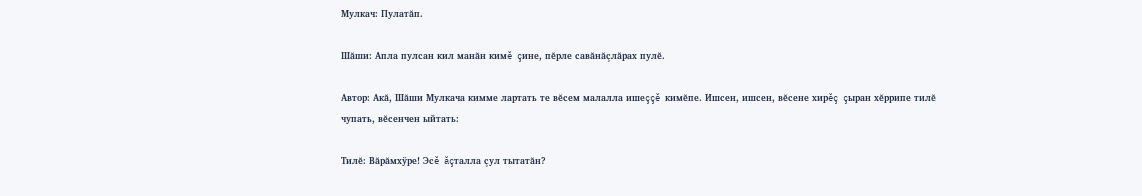Мулкач: Пулатăп.

Шăши: Апла пулсан кил манăн кимĕ çине, пĕрле савăнăçлăрах пулĕ.

Автор: Акă, Шăши Мулкача кимме лартать те вĕсем малалла ишеççĕ кимĕпе. Ишсен, ишсен, вĕсене хирĕç çыран хĕррипе тилĕ чупать, вĕсенчен ыйтать:

Тилĕ: Вăрăмхÿре! Эсĕ ăçталла çул тытатăн?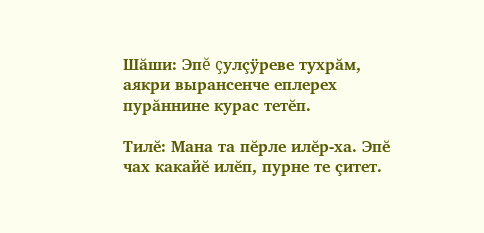Шăши: Эпĕ çулçÿреве тухрăм, аякри вырансенче еплерех пурăннине курас тетĕп.

Тилĕ: Мана та пĕрле илĕр-ха. Эпĕ  чах какайĕ илĕп, пурне те çитет.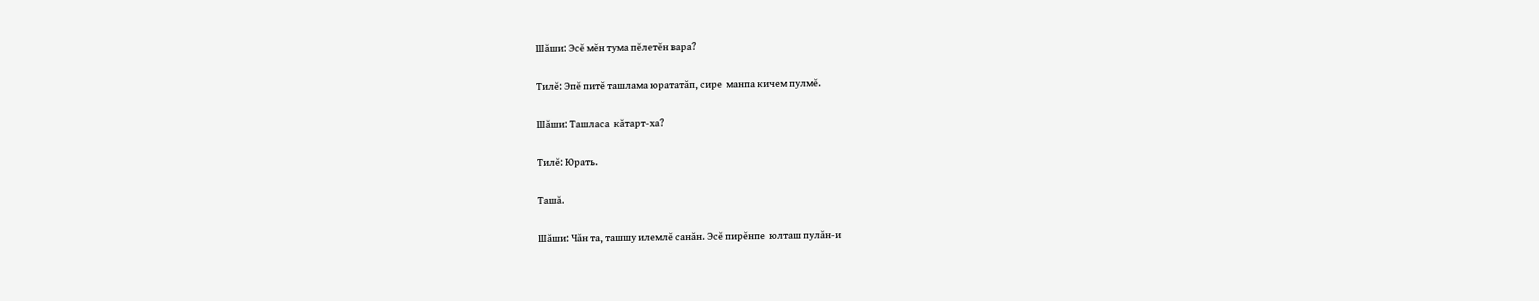Шăши: Эсĕ мĕн тума пĕлетĕн вара?

Тилĕ: Эпĕ питĕ ташлама юрататăп, сире  манпа кичем пулмĕ.

Шăши: Ташласа  кăтарт-ха?

Тилĕ: Юрать.

Ташă.

Шăши: Чăн та, ташшу илемлĕ санăн. Эсĕ пирĕнпе  юлташ пулăн-и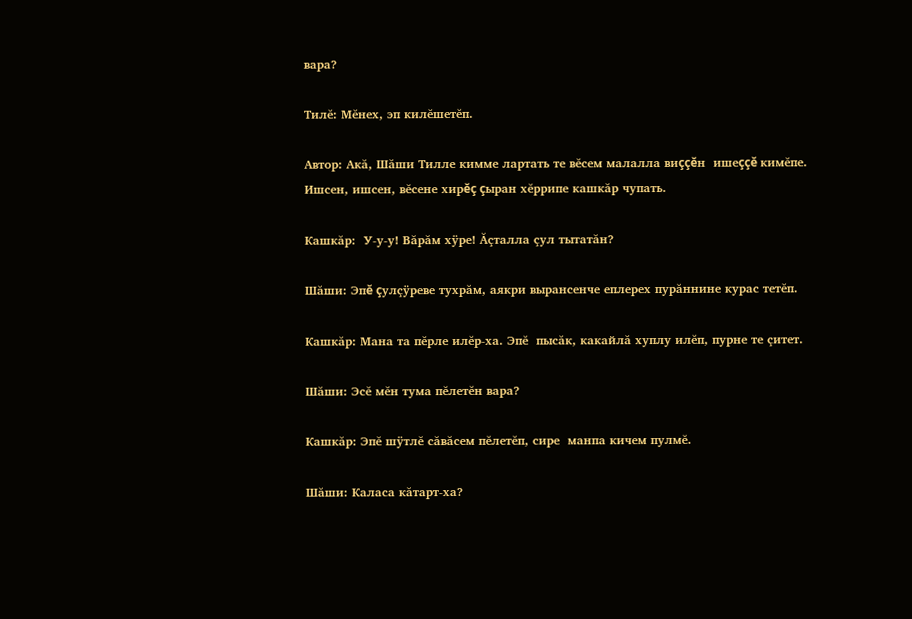вара?

Тилĕ: Мĕнех, эп килĕшетĕп.

Автор: Акă, Шăши Тилле кимме лартать те вĕсем малалла виççĕн  ишеççĕ кимĕпе. Ишсен, ишсен, вĕсене хирĕç çыран хĕррипе кашкăр чупать.

Кашкăр:  У-у-у! Вăрăм хÿре! Ăçталла çул тытатăн?

Шăши: Эпĕ çулçÿреве тухрăм, аякри вырансенче еплерех пурăннине курас тетĕп.

Кашкăр: Мана та пĕрле илĕр-ха. Эпĕ  пысăк, какайлă хуплу илĕп, пурне те çитет.

Шăши: Эсĕ мĕн тума пĕлетĕн вара?

Кашкăр: Эпĕ шÿтлĕ сăвăсем пĕлетĕп, сире  манпа кичем пулмĕ.

Шăши: Каласа кăтарт-ха?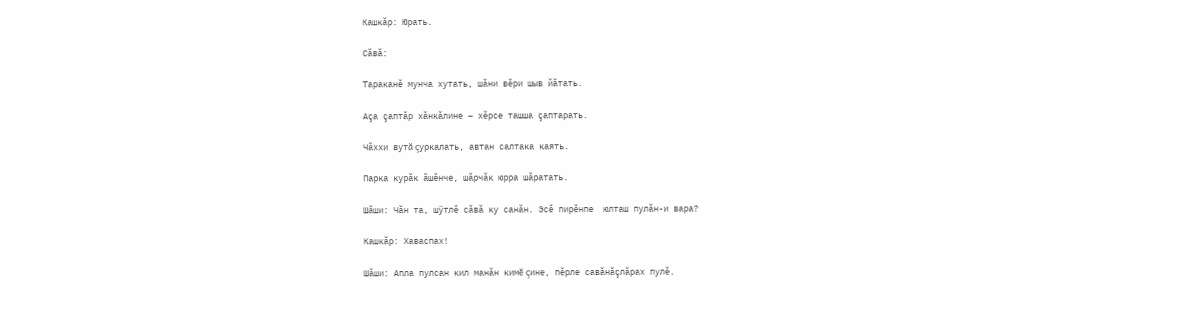Кашкăр: Юрать.

Сăвă:

Тараканĕ мунча хутать, шăни вĕри шыв йăтать.

Аçа çаптăр хăнкăлине – хĕрсе ташша çаптарать.

Чăххи вутă çуркалать, автан салтака каять.

Парка курăк ăшĕнче, шăрчăк юрра шăратать.

Шăши: Чăн та, шÿтлĕ сăвă ку санăн. Эсĕ пирĕнпе  юлташ пулăн-и вара?

Кашкăр: Хаваспах!

Шăши: Апла пулсан кил манăн кимĕ çине, пĕрле савăнăçлăрах пулĕ.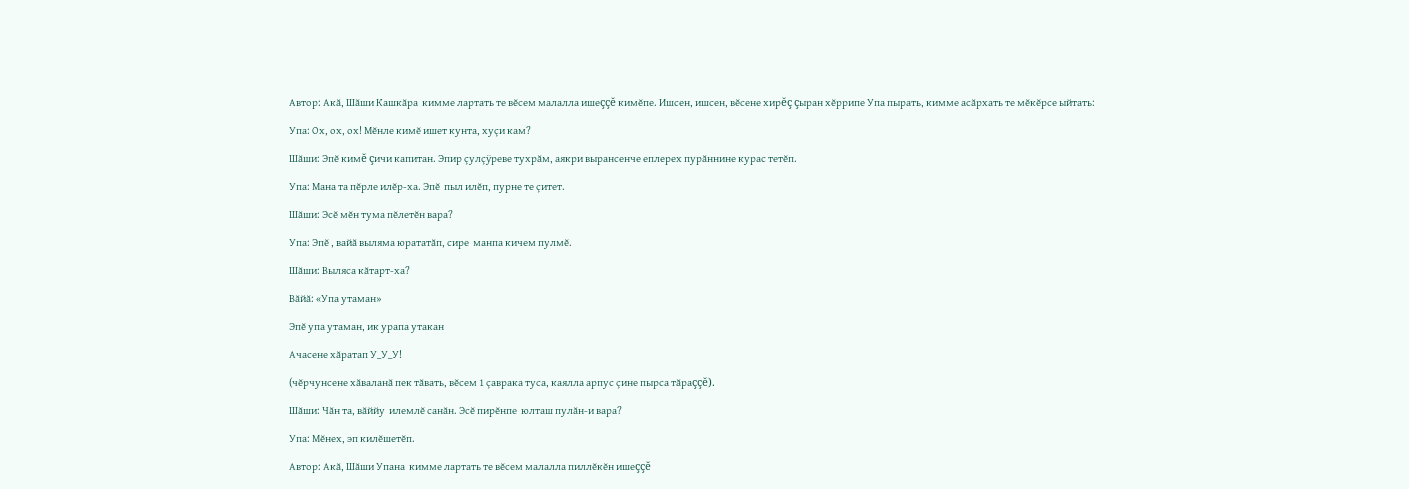Автор: Акă, Шăши Кашкăра  кимме лартать те вĕсем малалла ишеççĕ кимĕпе. Ишсен, ишсен, вĕсене хирĕç çыран хĕррипе Упа пырать, кимме асăрхать те мĕкĕрсе ыйтать:

Упа: Ох, ох, ох! Мĕнле кимĕ ишет кунта, хуçи кам?

Шăши: Эпĕ кимĕ çичи капитан. Эпир çулçÿреве тухрăм, аякри вырансенче еплерех пурăннине курас тетĕп.

Упа: Мана та пĕрле илĕр-ха. Эпĕ  пыл илĕп, пурне те çитет.

Шăши: Эсĕ мĕн тума пĕлетĕн вара?

Упа: Эпĕ , вайă выляма юрататăп, сире  манпа кичем пулмĕ.

Шăши: Выляса кăтарт-ха?

Вăйă: «Упа утаман»

Эпĕ упа утаман, ик урапа утакан

Ачасене хăратап У_У_У!

(чĕрчунсене хăваланă пек тăвать, вĕсем 1 çаврака туса, каялла арпус çине пырса тăраççĕ).

Шăши: Чăн та, вăййу  илемлĕ санăн. Эсĕ пирĕнпе  юлташ пулăн-и вара?

Упа: Мĕнех, эп килĕшетĕп.

Автор: Акă, Шăши Упана  кимме лартать те вĕсем малалла пиллĕкĕн ишеççĕ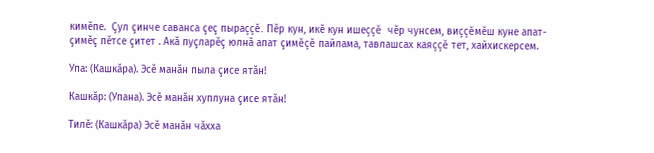кимĕпе.  Çул çинче саванса çеç пыраççĕ. Пĕр кун, икĕ кун ишеççĕ  чĕр чунсем, виççĕмĕш куне апат-çимĕç пĕтсе çитет . Акă пуçларĕç юлнă апат çимĕçĕ пайлама, тавлашсах каяççĕ тет, хайхискерсем.

Упа: (Кашкăра). Эсĕ манăн пыла çисе ятăн!

Кашкăр: (Упана). Эсĕ манăн хуплуна çисе ятăн!

Тилĕ: (Кашкăра) Эсĕ манăн чăхха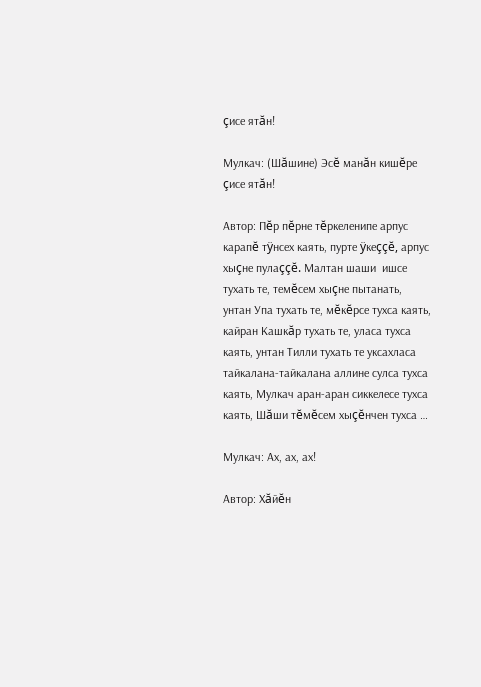çисе ятăн!

Мулкач: (Шăшине) Эсĕ манăн кишĕре çисе ятăн!

Автор: Пĕр пĕрне тĕркеленипе арпус карапĕ тÿнсех каять, пурте ÿкеççĕ, арпус хыçне пулаççĕ. Малтан шаши  ишсе тухать те, темĕсем хыçне пытанать, унтан Упа тухать те, мĕкĕрсе тухса каять, кайран Кашкăр тухать те, уласа тухса каять, унтан Тилли тухать те уксахласа тайкалана-тайкалана аллине сулса тухса каять, Мулкач аран-аран сиккелесе тухса каять, Шăши тĕмĕсем хыçĕнчен тухса …

Мулкач: Ах, ах, ах!

Автор: Хăйĕн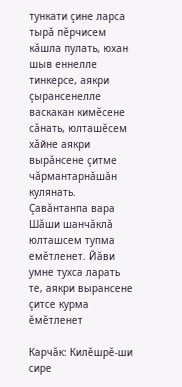тункати çине ларса тырă пĕрчисем кăшла пулать, юхан шыв еннелле тинкерсе, аякри çырансенелле васкакан кимĕсене сăнать, юлташĕсем хăйне аякри вырăнсене çитме чăрмантарнăшăн кулянать. Çавăнтанпа вара Шăши шанчăклă юлташсем тупма емĕтленет. Йăви умне тухса ларать те, аякри вырансене çитсе курма ĕмĕтленет

Карчăк: Килĕшрĕ-ши сире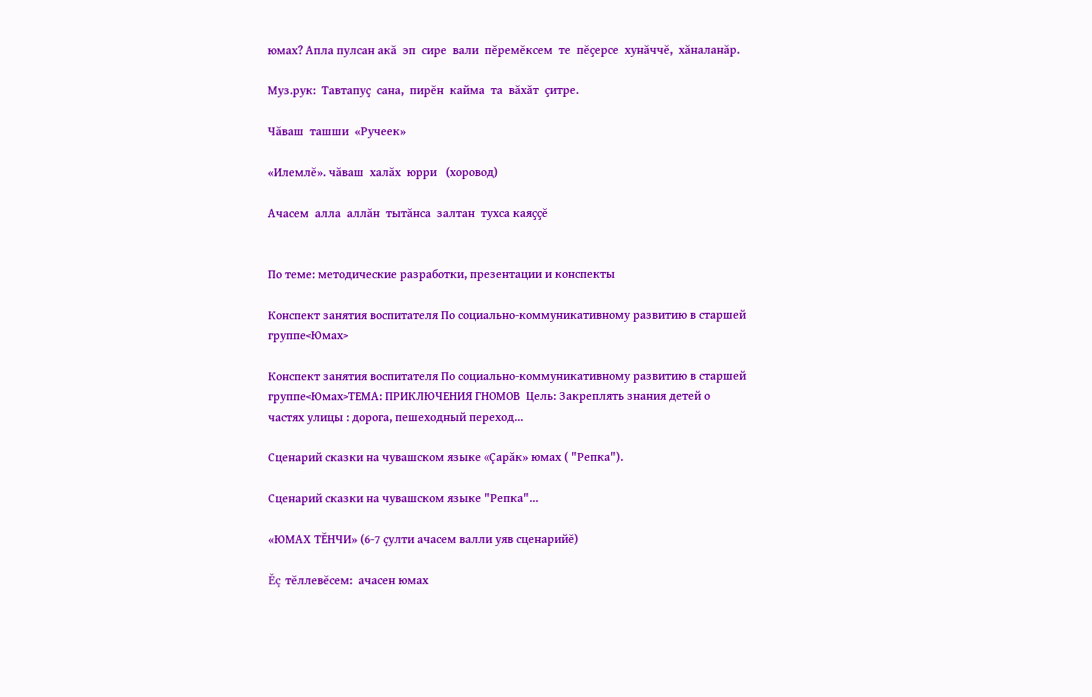юмах? Апла пулсан акă  эп  сире  вали  пĕремĕксем  те  пĕҫерсе  хунăччĕ,  хăналанăр.

Муз.рук:  Тавтапуҫ  сана,  пирĕн  кайма  та  вăхăт  ҫитре.

Чăваш  ташши  «Ручеек»

«Илемлĕ». чăваш  халăх  юрри   (хоровод)

Ачасем  алла  аллăн  тытăнса  залтан  тухса каяҫҫĕ


По теме: методические разработки, презентации и конспекты

Конспект занятия воспитателя По социально-коммуникативному развитию в старшей группе<Юмах>

Конспект занятия воспитателя По социально-коммуникативному развитию в старшей группе<Юмах>ТЕМА: ПРИКЛЮЧЕНИЯ ГНОМОВ  Цель: Закреплять знания детей о частях улицы : дорога, пешеходный переход...

Сценарий сказки на чувашском языке «Çарăк» юмах ( "Репка").

Сценарий сказки на чувашском языке "Репка"...

«ЮМАХ ТĔНЧИ» (6-7 çулти ачасем валли уяв сценарийĕ)

Ĕç тĕллевĕсем:  ачасен юмах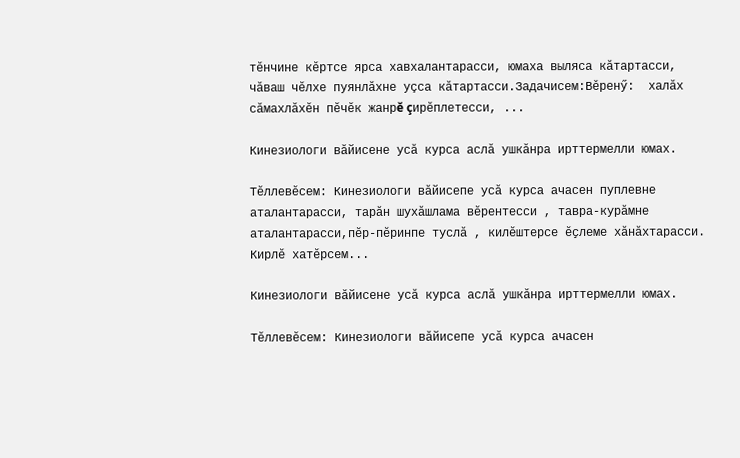тĕнчине кĕртсе ярса хавхалантарасси, юмаха выляса кăтартасси, чăваш чĕлхе пуянлăхне уçса кăтартасси.Задачисем:Вěренӳ:  халăх сăмахлăхĕн пĕчĕк жанрĕ çирĕплетесси, ...

Кинезиологи вӑйисене усӑ курса аслӑ ушкӑнра ирттермелли юмах.

Тӗллевӗсем: Кинезиологи вӑйисепе усӑ курса ачасен пуплевне аталантарасси, тарӑн шухӑшлама вӗрентесси , тавра-курӑмне аталантарасси,пӗр-пӗринпе туслӑ , килӗштерсе ӗҫлеме хӑнӑхтарасси. Кирлӗ хатӗрсем...

Кинезиологи вӑйисене усӑ курса аслӑ ушкӑнра ирттермелли юмах.

Тӗллевӗсем: Кинезиологи вӑйисепе усӑ курса ачасен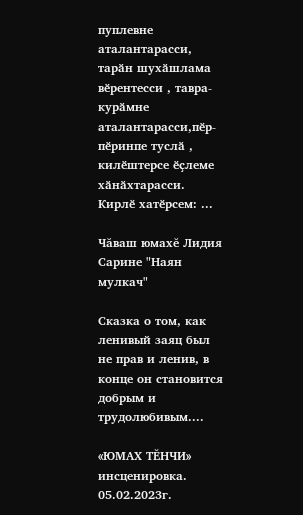пуплевне аталантарасси, тарӑн шухӑшлама вӗрентесси , тавра-курӑмне аталантарасси,пӗр-пӗринпе туслӑ , килӗштерсе ӗҫлеме хӑнӑхтарасси. Кирлӗ хатӗрсем: ...

Чăваш юмахĕ Лидия Сарине "Наян мулкач"

Сказка о том, как ленивый заяц был не прав и ленив, в конце он становится добрым и трудолюбивым....

«ЮМАХ ТĔНЧИ» инсценировка. 05.02.2023г.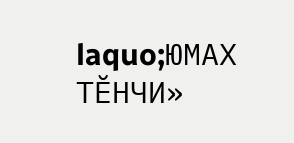laquo;ЮМАХ ТĔНЧИ»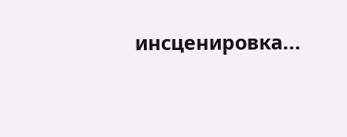инсценировка...